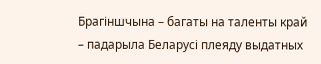Брагіншчына – багаты на таленты край – падарыла Беларусі плеяду выдатных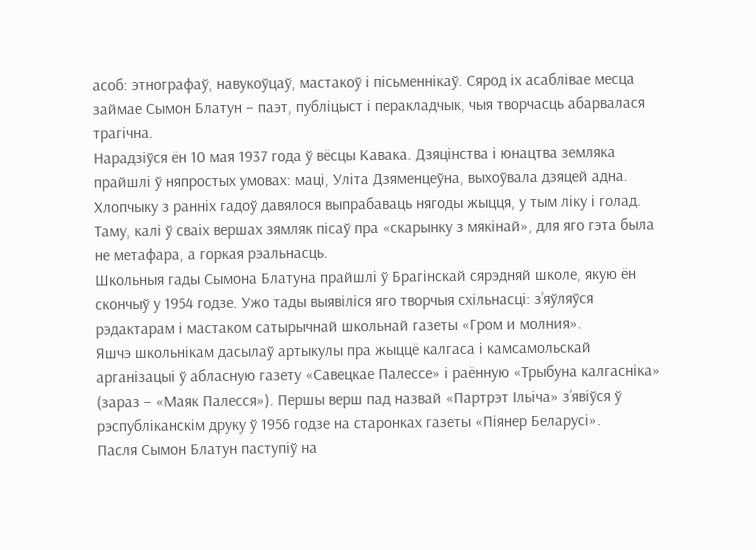асоб: этнографаў, навукоўцаў, мастакоў і пісьменнікаў. Сярод іх асаблівае месца займае Сымон Блатун – паэт, публіцыст і перакладчык, чыя творчасць абарвалася трагічна.
Нарадзіўся ён 10 мая 1937 года ў вёсцы Кавака. Дзяцінства і юнацтва земляка прайшлі ў няпростых умовах: маці, Уліта Дзяменцеўна, выхоўвала дзяцей адна. Хлопчыку з ранніх гадоў давялося выпрабаваць нягоды жыцця, у тым ліку і голад. Таму, калі ў сваіх вершах зямляк пісаў пра «скарынку з мякінай», для яго гэта была не метафара, а горкая рэальнасць.
Школьныя гады Сымона Блатуна прайшлі ў Брагінскай сярэдняй школе, якую ён скончыў у 1954 годзе. Ужо тады выявіліся яго творчыя схільнасці: з’яўляўся рэдактарам і мастаком сатырычнай школьнай газеты «Гром и молния».
Яшчэ школьнікам дасылаў артыкулы пра жыццё калгаса і камсамольскай арганізацыі ў абласную газету «Савецкае Палессе» і раённую «Трыбуна калгасніка» (зараз – «Маяк Палесся»). Першы верш пад назвай «Партрэт Ільіча» з’явіўся ў рэспубліканскім друку ў 1956 годзе на старонках газеты «Піянер Беларусі».
Пасля Сымон Блатун паступіў на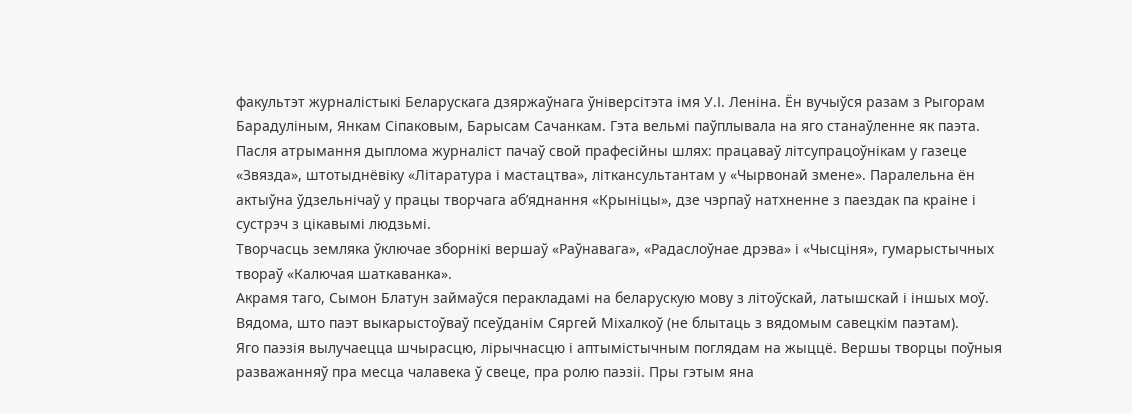факультэт журналістыкі Беларускага дзяржаўнага ўніверсітэта імя У.І. Леніна. Ён вучыўся разам з Рыгорам Барадуліным, Янкам Сіпаковым, Барысам Сачанкам. Гэта вельмі паўплывала на яго станаўленне як паэта.
Пасля атрымання дыплома журналіст пачаў свой прафесійны шлях: працаваў літсупрацоўнікам у газеце «Звязда», штотыднёвіку «Літаратура і мастацтва», літкансультантам у «Чырвонай змене». Паралельна ён актыўна ўдзельнічаў у працы творчага аб’яднання «Крыніцы», дзе чэрпаў натхненне з паездак па краіне і сустрэч з цікавымі людзьмі.
Творчасць земляка ўключае зборнікі вершаў «Раўнавага», «Радаслоўнае дрэва» і «Чысціня», гумарыстычных твораў «Калючая шаткаванка».
Акрамя таго, Сымон Блатун займаўся перакладамі на беларускую мову з літоўскай, латышскай і іншых моў. Вядома, што паэт выкарыстоўваў псеўданім Сяргей Міхалкоў (не блытаць з вядомым савецкім паэтам).
Яго паэзія вылучаецца шчырасцю, лірычнасцю і аптымістычным поглядам на жыццё. Вершы творцы поўныя разважанняў пра месца чалавека ў свеце, пра ролю паэзіі. Пры гэтым яна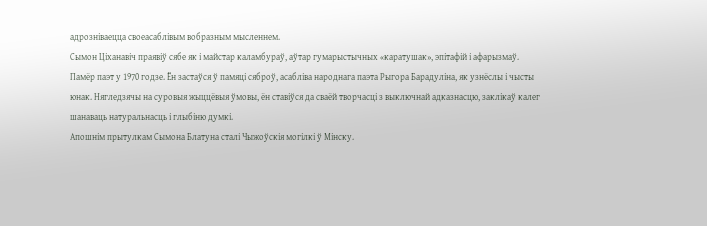адрозніваецца своеасаблівым вобразным мысленнем.
Сымон Ціханавіч праявіў сябе як і майстар каламбураў, аўтар гумарыстычных «каратушак», эпітафій і афарызмаў.
Памёр паэт у 1970 годзе. Ён застаўся ў памяці сяброў, асабліва народнага паэта Рыгора Барадуліна, як узнёслы і чысты юнак. Нягледзячы на суровыя жыццёвыя ўмовы, ён ставіўся да сваёй творчасці з выключнай адказнасцю, заклікаў калег шанаваць натуральнасць і глыбіню думкі.
Апошнім прытулкам Сымона Блатуна сталі Чыжоўскія могілкі ў Мінску.